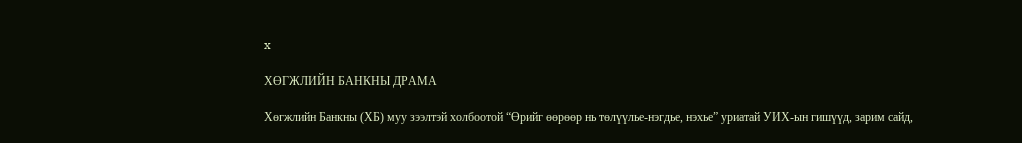x

ХӨГЖЛИЙН БАНКНЫ ДРАМА

Хөгжлийн Банкны (ХБ) муу зээлтэй холбоотой “Өрийг өөрөөр нь төлүүлье-нэгдье, нэхье” уриатай УИХ-ын гишүүд, зарим сайд,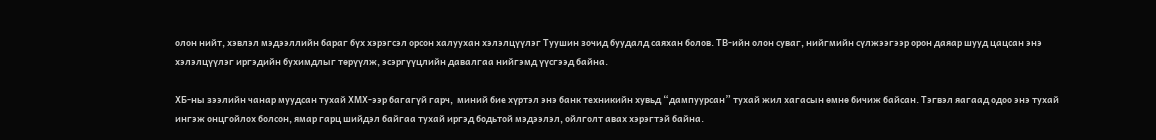олон нийт, хэвлэл мэдээллийн бараг бүх хэрэгсэл орсон халуухан хэлэлцүүлэг Туушин зочид буудалд саяхан болов. ТВ-ийн олон суваг, нийгмийн сүлжээгээр орон даяар шууд цацсан энэ хэлэлцүүлэг иргэдийн бухимдлыг төрүүлж, эсэргүүцлийн давалгаа нийгэмд үүсгээд байна.

ХБ-ны зээлийн чанар муудсан тухай ХМХ-ээр багагүй гарч,  миний бие хүртэл энэ банк техникийн хувьд “дампуурсан” тухай жил хагасын өмнө бичиж байсан. Тэгвэл яагаад одоо энэ тухай ингэж онцгойлох болсон, ямар гарц шийдэл байгаа тухай иргэд бодьтой мэдээлэл, ойлголт авах хэрэгтэй байна.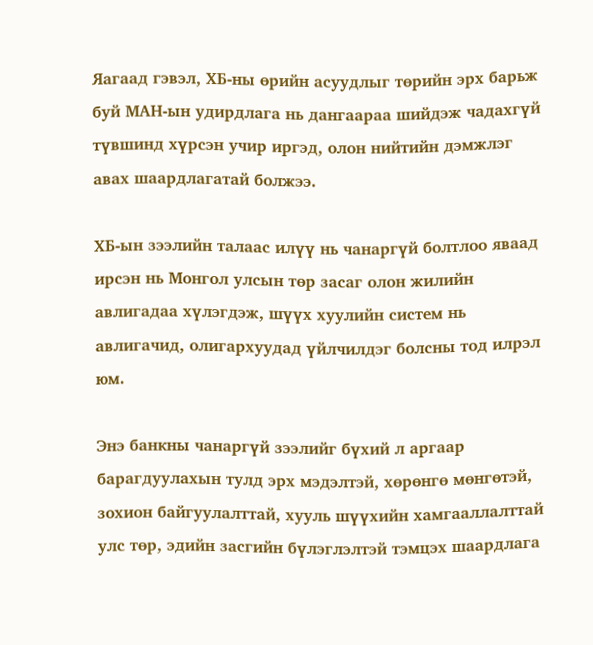Яагаад гэвэл, ХБ-ны өрийн асуудлыг төрийн эрх барьж буй МАН-ын удирдлага нь дангаараа шийдэж чадахгүй түвшинд хүрсэн учир иргэд, олон нийтийн дэмжлэг авах шаардлагатай болжээ.

ХБ-ын зээлийн талаас илүү нь чанаргүй болтлоо яваад ирсэн нь Монгол улсын төр засаг олон жилийн авлигадаа хүлэгдэж, шүүх хуулийн систем нь авлигачид, олигархуудад үйлчилдэг болсны тод илрэл юм.

Энэ банкны чанаргүй зээлийг бүхий л аргаар барагдуулахын тулд эрх мэдэлтэй, хөрөнгө мөнгөтэй, зохион байгуулалттай, хууль шүүхийн хамгааллалттай улс төр, эдийн засгийн бүлэглэлтэй тэмцэх шаардлага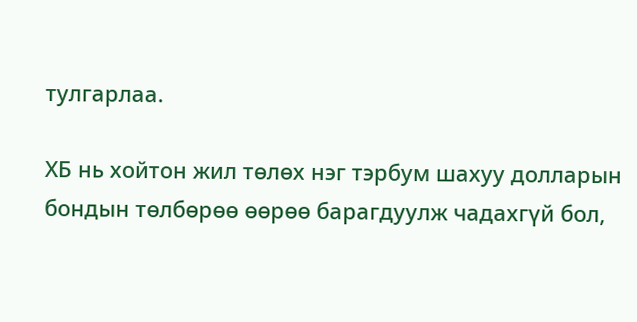тулгарлаа.

ХБ нь хойтон жил төлөх нэг тэрбум шахуу долларын бондын төлбөрөө өөрөө барагдуулж чадахгүй бол,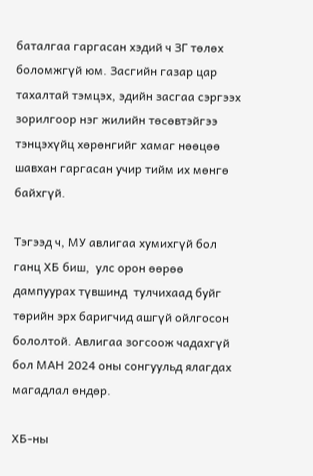баталгаа гаргасан хэдий ч ЗГ төлөх боломжгүй юм. Засгийн газар цар тахалтай тэмцэх, эдийн засгаа сэргээх зорилгоор нэг жилийн төсөвтэйгээ тэнцэхүйц хөрөнгийг хамаг нөөцөө шавхан гаргасан учир тийм их мөнгө байхгүй.

Тэгээд ч, МУ авлигаа хумихгүй бол ганц ХБ биш,  улс орон өөрөө дампуурах түвшинд  тулчихаад буйг төрийн эрх баригчид ашгүй ойлгосон бололтой. Авлигаа зогсоож чадахгүй бол МАН 2024 оны сонгуульд ялагдах магадлал өндөр.

ХБ-ны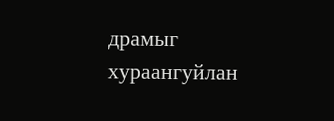драмыг хураангуйлан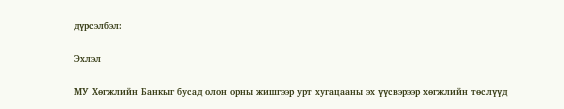дүрсэлбэл:

Эхлэл

МУ Хөгжлийн Банкыг бусад олон орны жишгээр урт хугацааны эх үүсвэрээр хөгжлийн төслүүд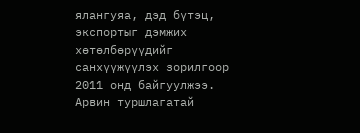ялангуяа, дэд бүтэц, экспортыг дэмжих хөтөлбөрүүдийг санхүүжүүлэх зорилгоор 2011 онд байгуулжээ. Арвин туршлагатай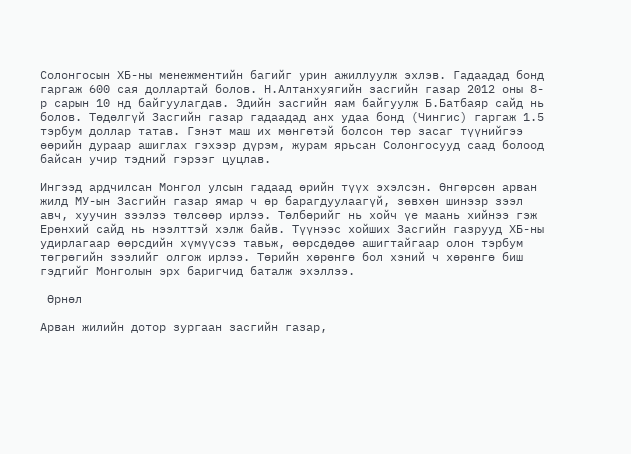Солонгосын ХБ-ны менежментийн багийг урин ажиллуулж эхлэв. Гадаадад бонд гаргаж 600 сая доллартай болов. Н.Алтанхуягийн засгийн газар 2012 оны 8-р сарын 10 нд байгуулагдав. Эдийн засгийн яам байгуулж Б.Батбаяр сайд нь болов. Төдөлгүй Засгийн газар гадаадад анх удаа бонд (Чингис) гаргаж 1.5 тэрбум доллар татав. Гэнэт маш их мөнгөтэй болсон төр засаг түүнийгээ өөрийн дураар ашиглах гэхээр дүрэм, журам ярьсан Солонгосууд саад болоод байсан учир тэдний гэрээг цуцлав.

Ингээд ардчилсан Монгол улсын гадаад өрийн түүх эхэлсэн. Өнгөрсөн арван жилд МУ-ын Засгийн газар ямар ч өр барагдуулаагүй, зөвхөн шинээр зээл авч, хуучин зээлээ төлсөөр ирлээ. Төлбөрийг нь хойч үе маань хийнээ гэж Ерөнхий сайд нь нээлттэй хэлж байв. Түүнээс хойших Засгийн газрууд ХБ-ны удирлагаар өөрсдийн хүмүүсээ тавьж, өөрсдөдөө ашигтайгаар олон тэрбум төгрөгийн зээлийг олгож ирлээ. Төрийн хөрөнгө бол хэний ч хөрөнгө биш гэдгийг Монголын эрх баригчид баталж эхэллээ.

 Өрнөл

Арван жилийн дотор зургаан засгийн газар,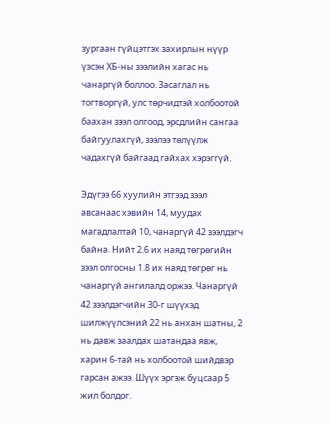зургаан гүйцэтгэх захирлын нүүр үзсэн ХБ-ны зээлийн хагас нь чанаргүй боллоо. Засаглал нь тогтворгүй, улс төрчидтэй холбоотой баахан зээл олгоод, эрсдлийн сангаа байгуулахгүй, зээлээ төлүүлж чадахгүй байгаад гайхах хэрэггүй.

Эдүгээ 66 хуулийн этгээд зээл авсанаас хэвийн 14, муудах магадлалтай 10, чанаргүй 42 зээлдэгч байна. Нийт 2.6 их наяд төгрөгийн зээл олгосны 1.8 их наяд төгрөг нь чанаргүй ангилалд оржээ. Чанаргүй 42 зээлдэгчийн 30-г шүүхэд шилжүүлсэний 22 нь анхан шатны, 2 нь давж заалдах шатандаа явж, харин 6-тай нь холбоотой шийдвэр гарсан ажээ. Шүүх эргэж буцсаар 5 жил болдог.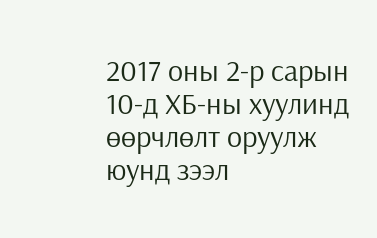2017 оны 2-р сарын 10-д ХБ-ны хуулинд өөрчлөлт оруулж юунд зээл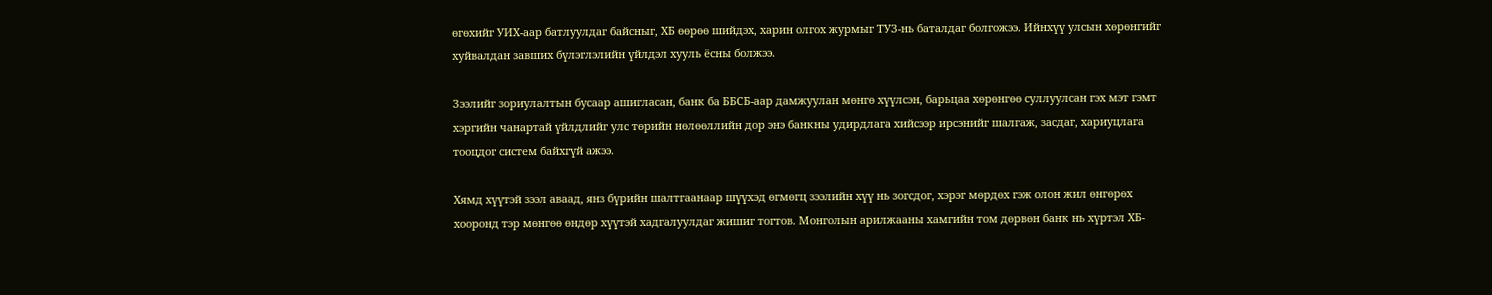өгөхийг УИХ-аар батлуулдаг байсныг, ХБ өөрөө шийдэх, харин олгох журмыг ТУЗ-нь баталдаг болгожээ. Ийнхүү улсын хөрөнгийг хуйвалдан завших бүлэглэлийн үйлдэл хууль ёсны болжээ.

Зээлийг зориулалтын бусаар ашигласан, банк ба ББСБ-аар дамжуулан мөнгө хүүлсэн, барьцаа хөрөнгөө суллуулсан гэх мэт гэмт хэргийн чанартай үйлдлийг улс төрийн нөлөөллийн дор энэ банкны удирдлага хийсээр ирсэнийг шалгаж, засдаг, хариуцлага тооцдог систем байхгүй ажээ.

Хямд хүүтэй зээл аваад, янз бүрийн шалтгаанаар шүүхэд өгмөгц зээлийн хүү нь зогсдог, хэрэг мөрдөх гэж олон жил өнгөрөх хооронд тэр мөнгөө өндөр хүүтэй хадгалуулдаг жишиг тогтов. Монголын арилжааны хамгийн том дөрвөн банк нь хүртэл ХБ-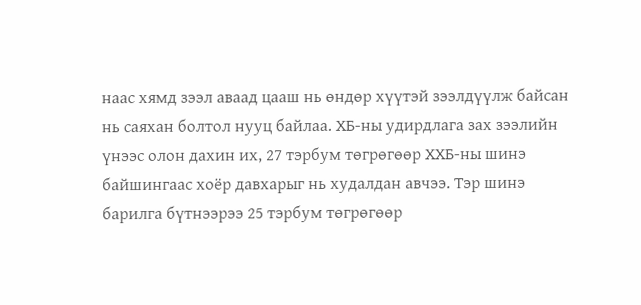наас хямд зээл аваад цааш нь өндөр хүүтэй зээлдүүлж байсан нь саяхан болтол нууц байлаа. ХБ-ны удирдлага зах зээлийн үнээс олон дахин их, 27 тэрбум төгрөгөөр ХХБ-ны шинэ байшингаас хоёр давхарыг нь худалдан авчээ. Тэр шинэ барилга бүтнээрээ 25 тэрбум төгрөгөөр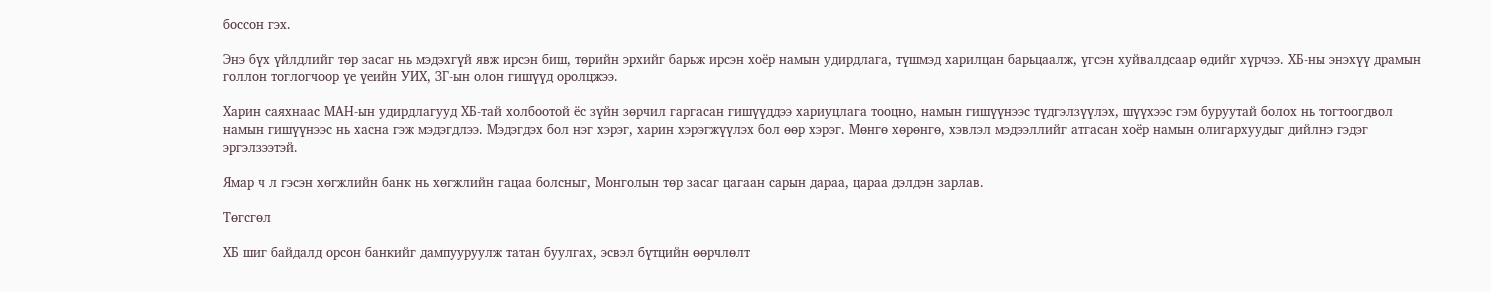боссон гэх.

Энэ бүх үйлдлийг төр засаг нь мэдэхгүй явж ирсэн биш, төрийн эрхийг барьж ирсэн хоёр намын удирдлага, түшмэд харилцан барьцаалж, үгсэн хуйвалдсаар өдийг хүрчээ. ХБ-ны энэхүү драмын голлон тоглогчоор үе үеийн УИХ, ЗГ-ын олон гишүүд оролцжээ.

Харин саяхнаас МАН-ын удирдлагууд ХБ-тай холбоотой ёс зүйн зөрчил гаргасан гишүүддээ хариуцлага тооцно, намын гишүүнээс түдгэлзүүлэх, шүүхээс гэм буруутай болох нь тогтоогдвол намын гишүүнээс нь хасна гэж мэдэгдлээ. Мэдэгдэх бол нэг хэрэг, харин хэрэгжүүлэх бол өөр хэрэг. Мөнгө хөрөнгө, хэвлэл мэдээллийг атгасан хоёр намын олигархуудыг дийлнэ гэдэг эргэлзээтэй.

Ямар ч л гэсэн хөгжлийн банк нь хөгжлийн гацаа болсныг, Монголын төр засаг цагаан сарын дараа, цараа дэлдэн зарлав.

Төгсгөл

ХБ шиг байдалд орсон банкийг дампууруулж татан буулгах, эсвэл бүтцийн өөрчлөлт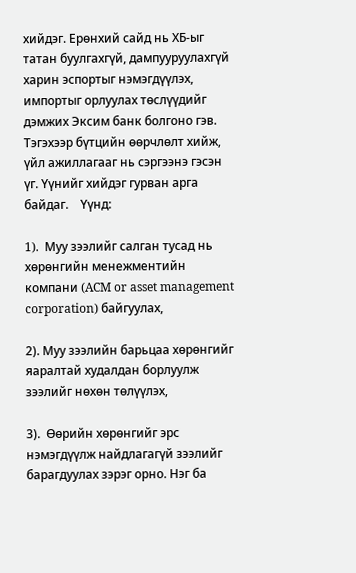хийдэг. Ерөнхий сайд нь ХБ-ыг татан буулгахгүй, дампууруулахгүй харин эспортыг нэмэгдүүлэх, импортыг орлуулах төслүүдийг дэмжих Эксим банк болгоно гэв.  Тэгэхээр бүтцийн өөрчлөлт хийж, үйл ажиллагааг нь сэргээнэ гэсэн үг. Үүнийг хийдэг гурван арга байдаг.    Үүнд:

1).  Mуу зээлийг салган тусад нь хөрөнгийн менежментийн компани (ACM or asset management corporation) байгуулах,

2). Муу зээлийн барьцаа хөрөнгийг яаралтай худалдан борлуулж зээлийг нөхөн төлүүлэх,

3).  Өөрийн хөрөнгийг эрс нэмэгдүүлж найдлагагүй зээлийг барагдуулах зэрэг орно. Нэг ба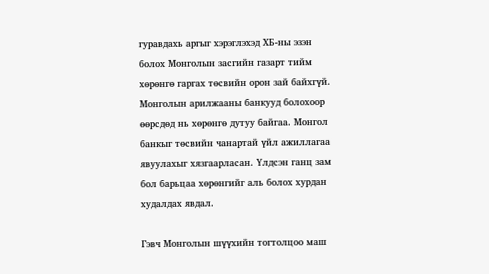гуравдахь аргыг хэрэглэхэд ХБ-ны эзэн болох Монголын засгийн газарт тийм хөрөнгө гаргах төсвийн орон зай байхгүй. Монголын арилжааны банкууд болохоор өөрсдөд нь хөрөнгө дутуу байгаа. Монгол банкыг төсвийн чанартай үйл ажиллагаа явуулахыг хязгаарласан. Үлдсэн ганц зам бол барьцаа хөрөнгийг аль болох хурдан худалдах явдал.

Гэвч Монголын шүүхийн тогтолцоо маш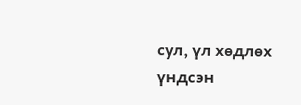сул, үл хөдлөх үндсэн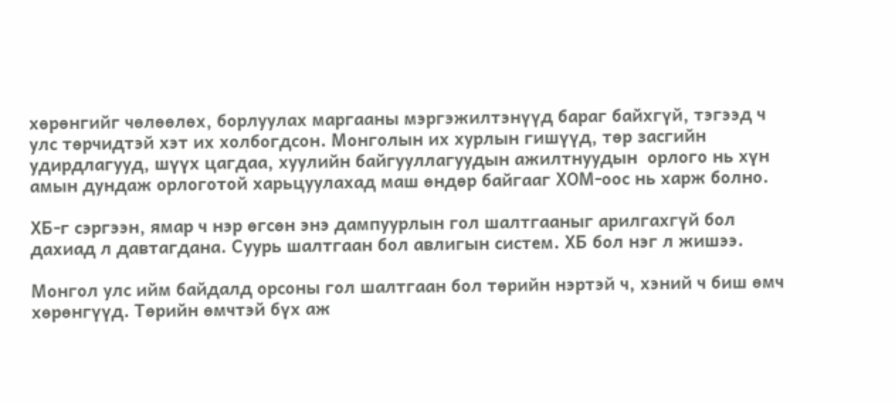хөрөнгийг чөлөөлөх, борлуулах маргааны мэргэжилтэнүүд бараг байхгүй, тэгээд ч улс төрчидтэй хэт их холбогдсон. Монголын их хурлын гишүүд, төр засгийн удирдлагууд, шүүх цагдаа, хуулийн байгууллагуудын ажилтнуудын  орлого нь хүн амын дундаж орлоготой харьцуулахад маш өндөр байгааг ХОМ-оос нь харж болно.

ХБ-г сэргээн, ямар ч нэр өгсөн энэ дампуурлын гол шалтгааныг арилгахгүй бол дахиад л давтагдана. Суурь шалтгаан бол авлигын систем. ХБ бол нэг л жишээ.

Монгол улс ийм байдалд орсоны гол шалтгаан бол төрийн нэртэй ч, хэний ч биш өмч хөрөнгүүд. Төрийн өмчтэй бүх аж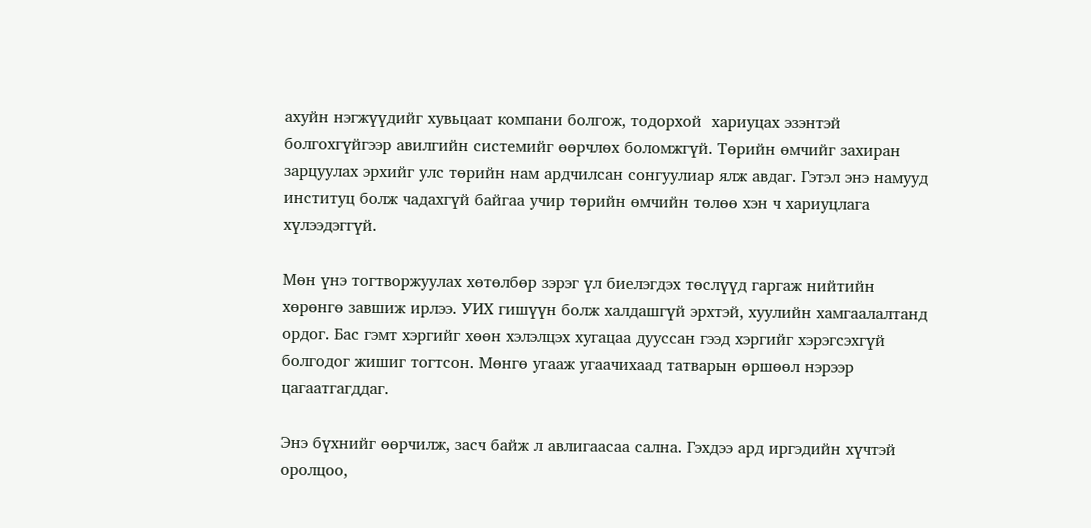ахуйн нэгжүүдийг хувьцаат компани болгож, тодорхой  хариуцах эзэнтэй болгохгүйгээр авилгийн системийг өөрчлөх боломжгүй. Төрийн өмчийг захиран зарцуулах эрхийг улс төрийн нам ардчилсан сонгуулиар ялж авдаг. Гэтэл энэ намууд институц болж чадахгүй байгаа учир төрийн өмчийн төлөө хэн ч хариуцлага хүлээдэггүй.

Мөн үнэ тогтворжуулах хөтөлбөр зэрэг үл биелэгдэх төслүүд гаргаж нийтийн хөрөнгө завшиж ирлээ. УИХ гишүүн болж халдашгүй эрхтэй, хуулийн хамгаалалтанд ордог. Бас гэмт хэргийг хөөн хэлэлцэх хугацаа дууссан гээд хэргийг хэрэгсэхгүй болгодог жишиг тогтсон. Мөнгө угааж угаачихаад татварын өршөөл нэрээр цагаатгагддаг.

Энэ бүхнийг өөрчилж, засч байж л авлигаасаа сална. Гэхдээ ард иргэдийн хүчтэй оролцоо,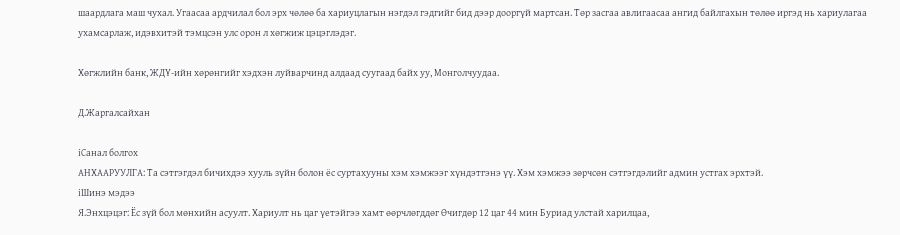шаардлага маш чухал. Угаасаа ардчилал бол эрх чөлөө ба хариуцлагын нэгдэл гэдгийг бид дээр дооргүй мартсан. Төр засгаа авлигаасаа ангид байлгахын төлөө иргэд нь хариулагаа ухамсарлаж, идэвхитэй тэмцсэн улс орон л хөгжиж цэцэглэдэг.

Хөгжлийн банк, ЖДҮ-ийн хөрөнгийг хэдхэн луйварчинд алдаад суугаад байх уу, Монголчуудаа.

Д.Жаргалсайхан

iСанал болгох
АНХААРУУЛГА: Та сэтгэгдэл бичихдээ хууль зүйн болон ёс суртахууны хэм хэмжээг хүндэтгэнэ үү. Хэм хэмжээ зөрчсөн сэтгэгдэлийг админ устгах эрхтэй.
iШинэ мэдээ
Я.Энхцэцэг: Ёс зүй бол мөнхийн асуулт. Хариулт нь цаг үетэйгээ хамт өөрчлөгддөг Өчигдөр 12 цаг 44 мин Буриад улстай харилцаа,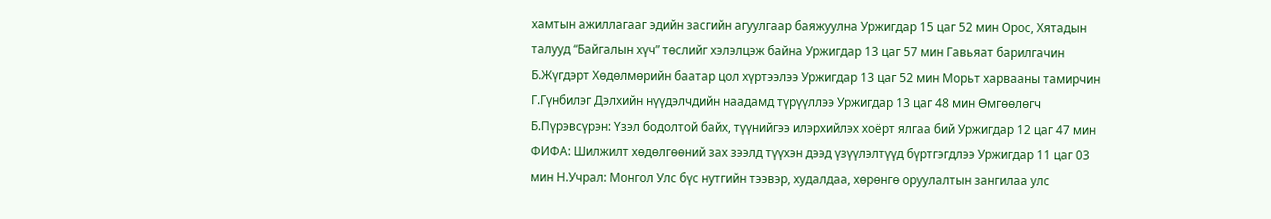хамтын ажиллагааг эдийн засгийн агуулгаар баяжуулна Уржигдар 15 цаг 52 мин Орос, Хятадын талууд “Байгалын хүч” төслийг хэлэлцэж байна Уржигдар 13 цаг 57 мин Гавьяат барилгачин Б.Жүгдэрт Хөдөлмөрийн баатар цол хүртээлээ Уржигдар 13 цаг 52 мин Морьт харвааны тамирчин Г.Гүнбилэг Дэлхийн нүүдэлчдийн наадамд түрүүллээ Уржигдар 13 цаг 48 мин Өмгөөлөгч Б.Пүрэвсүрэн: Үзэл бодолтой байх, түүнийгээ илэрхийлэх хоёрт ялгаа бий Уржигдар 12 цаг 47 мин ФИФА: Шилжилт хөдөлгөөний зах зээлд түүхэн дээд үзүүлэлтүүд бүртгэгдлээ Уржигдар 11 цаг 03 мин Н.Учрал: Монгол Улс бүс нутгийн тээвэр, худалдаа, хөрөнгө оруулалтын зангилаа улс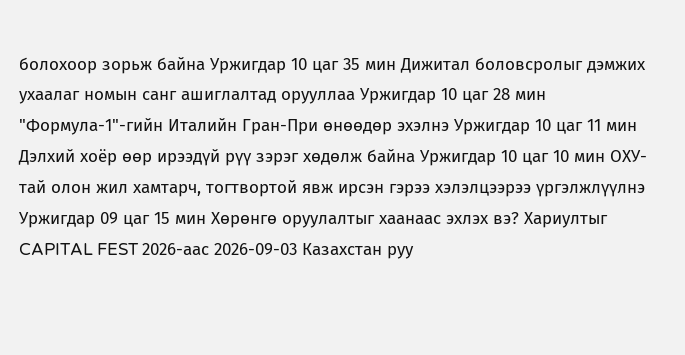болохоор зорьж байна Уржигдар 10 цаг 35 мин Дижитал боловсролыг дэмжих ухаалаг номын санг ашиглалтад орууллаа Уржигдар 10 цаг 28 мин "Формула-1"-гийн Италийн Гран-При өнөөдөр эхэлнэ Уржигдар 10 цаг 11 мин Дэлхий хоёр өөр ирээдүй рүү зэрэг хөдөлж байна Уржигдар 10 цаг 10 мин ОХУ-тай олон жил хамтарч, тогтвортой явж ирсэн гэрээ хэлэлцээрээ үргэлжлүүлнэ Уржигдар 09 цаг 15 мин Хөрөнгө оруулалтыг хаанаас эхлэх вэ? Хариултыг CAPITAL FEST 2026-аас 2026-09-03 Казахстан руу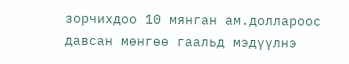зорчихдоо 10 мянган ам.доллароос давсан мөнгөө гаальд мэдүүлнэ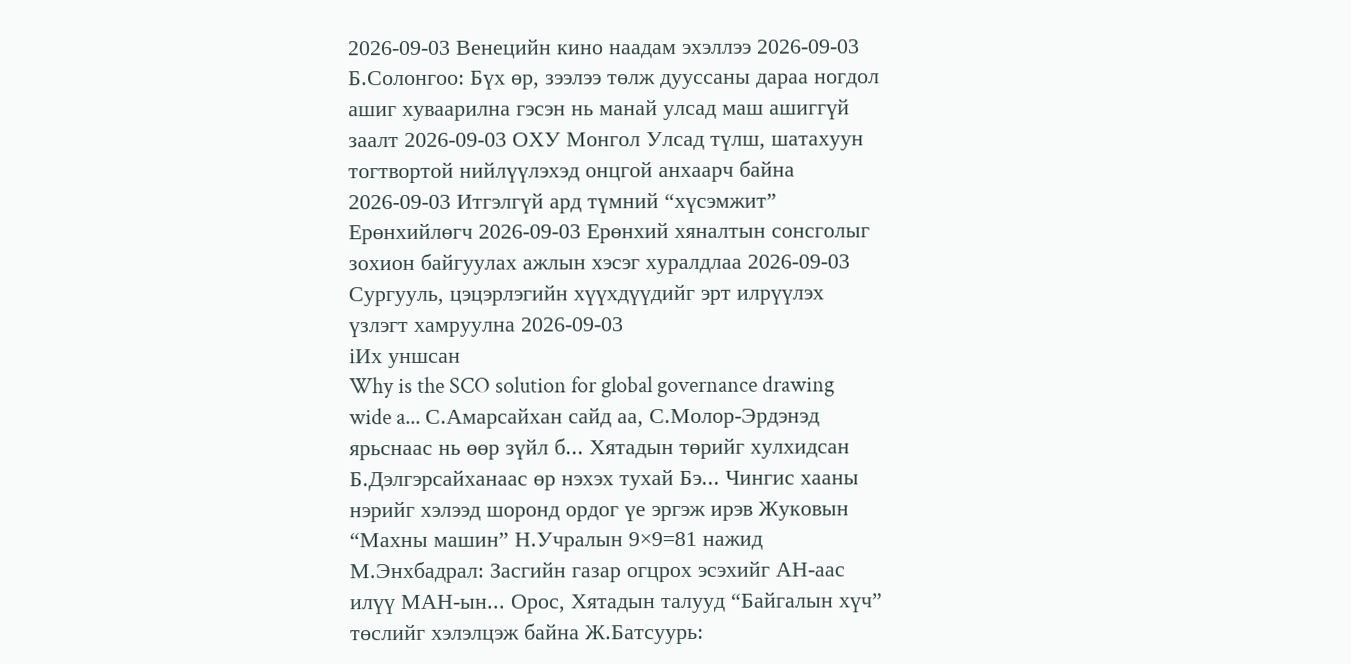2026-09-03 Венецийн кино наадам эхэллээ 2026-09-03 Б.Солонгоо: Бүх өр, зээлээ төлж дууссаны дараа ногдол ашиг хуваарилна гэсэн нь манай улсад маш ашиггүй заалт 2026-09-03 ОХУ Монгол Улсад түлш, шатахуун тогтвортой нийлүүлэхэд онцгой анхаарч байна 2026-09-03 Итгэлгүй ард түмний “хүсэмжит” Ерөнхийлөгч 2026-09-03 Ерөнхий хяналтын сонсголыг зохион байгуулах ажлын хэсэг хуралдлаа 2026-09-03 Сургууль, цэцэрлэгийн хүүхдүүдийг эрт илрүүлэх үзлэгт хамруулна 2026-09-03
iИх уншсан
Why is the SCO solution for global governance drawing wide a... С.Амарсайхан сайд аа, С.Молор-Эрдэнэд ярьснаас нь өөр зүйл б... Хятадын төрийг хулхидсан Б.Дэлгэрсайханаас өр нэхэх тухай Бэ... Чингис хааны нэрийг хэлээд шоронд ордог үе эргэж ирэв Жуковын “Махны машин” Н.Учралын 9×9=81 нажид М.Энхбадрал: Засгийн газар огцрох эсэхийг АН-аас илүү МАН-ын... Орос, Хятадын талууд “Байгалын хүч” төслийг хэлэлцэж байна Ж.Батсуурь: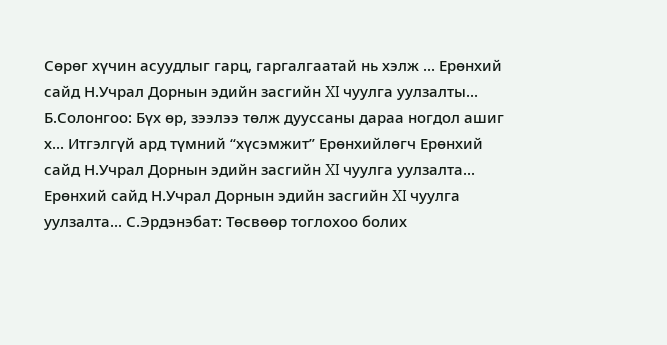Сөрөг хүчин асуудлыг гарц, гаргалгаатай нь хэлж ... Ерөнхий сайд Н.Учрал Дорнын эдийн засгийн XI чуулга уулзалты... Б.Солонгоо: Бүх өр, зээлээ төлж дууссаны дараа ногдол ашиг х... Итгэлгүй ард түмний “хүсэмжит” Ерөнхийлөгч Ерөнхий сайд Н.Учрал Дорнын эдийн засгийн XI чуулга уулзалта... Ерөнхий сайд Н.Учрал Дорнын эдийн засгийн XI чуулга уулзалта... С.Эрдэнэбат: Төсвөөр тоглохоо болих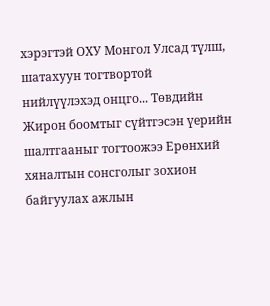хэрэгтэй ОХУ Монгол Улсад түлш, шатахуун тогтвортой нийлүүлэхэд онцго... Төвдийн Жирон боомтыг сүйтгэсэн үерийн шалтгааныг тогтоожээ Ерөнхий хяналтын сонсголыг зохион байгуулах ажлын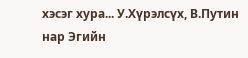хэсэг хура... У.Хүрэлсүх, В.Путин нар Эгийн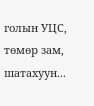голын УЦС, төмөр зам, шатахуун...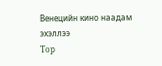Венецийн кино наадам эхэллээ
Top